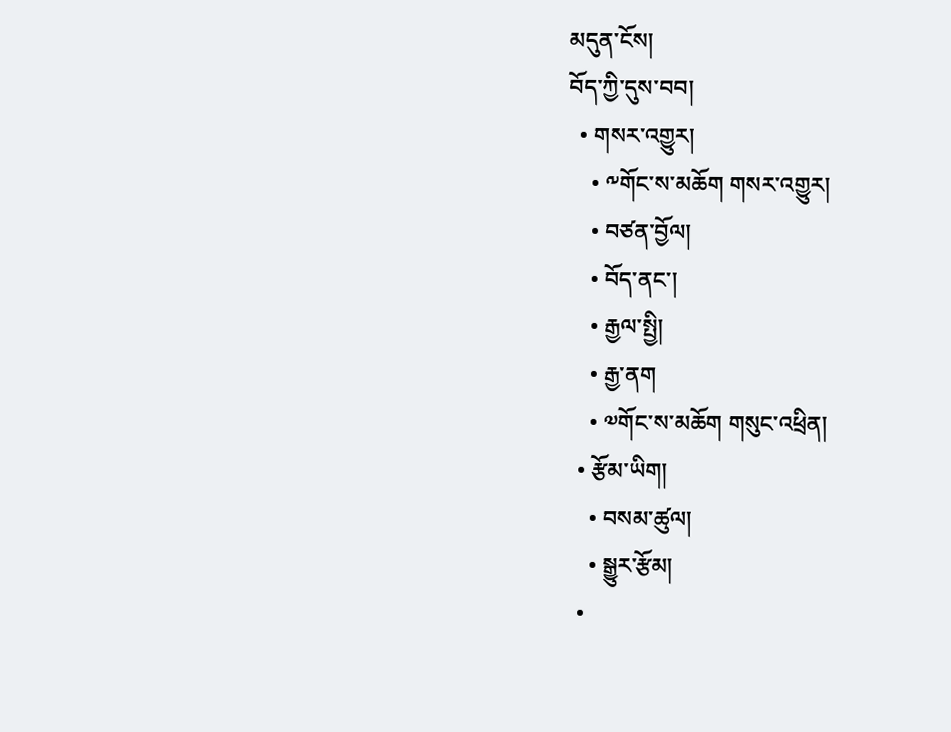མདུན་ངོས།
བོད་ཀྱི་དུས་བབ།
  • གསར་འགྱུར།
    • ༸གོང་ས་མཆོག གསར་འགྱུར།
    • བཙན་བྱོལ།
    • བོད་ནང་།
    • རྒྱལ་སྤྱི།
    • རྒྱ་ནག
    • ༧གོང་ས་མཆོག གསུང་འཕྲིན།
  • རྩོམ་ཡིག།
    • བསམ་ཚུལ།
    • སྒྱུར་རྩོམ།
  •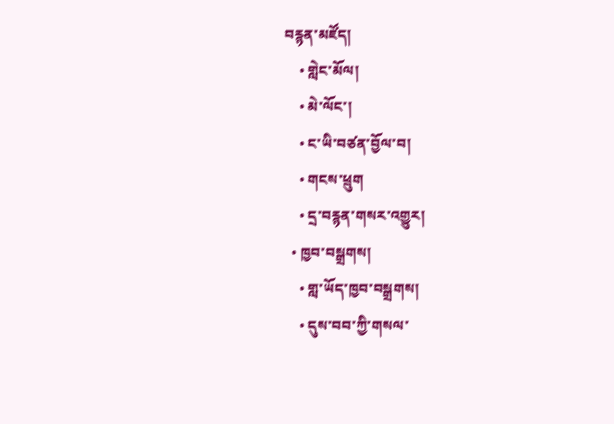བརྙན་མཛོད།
    • གླེང་མོལ།
    • མེ་ལོང་།
    • ང་ཡི་བཙན་བྱོལ་བ།
    • གངས་ཕྲུག
    • དྲ་བརྙན་གསར་འགྱུར།
  • ཁྱབ་བསྒྲགས།
    • གླ་ཡོད་ཁྱབ་བསྒྲགས།
    • དུས་བབ་ཀྱི་གསལ་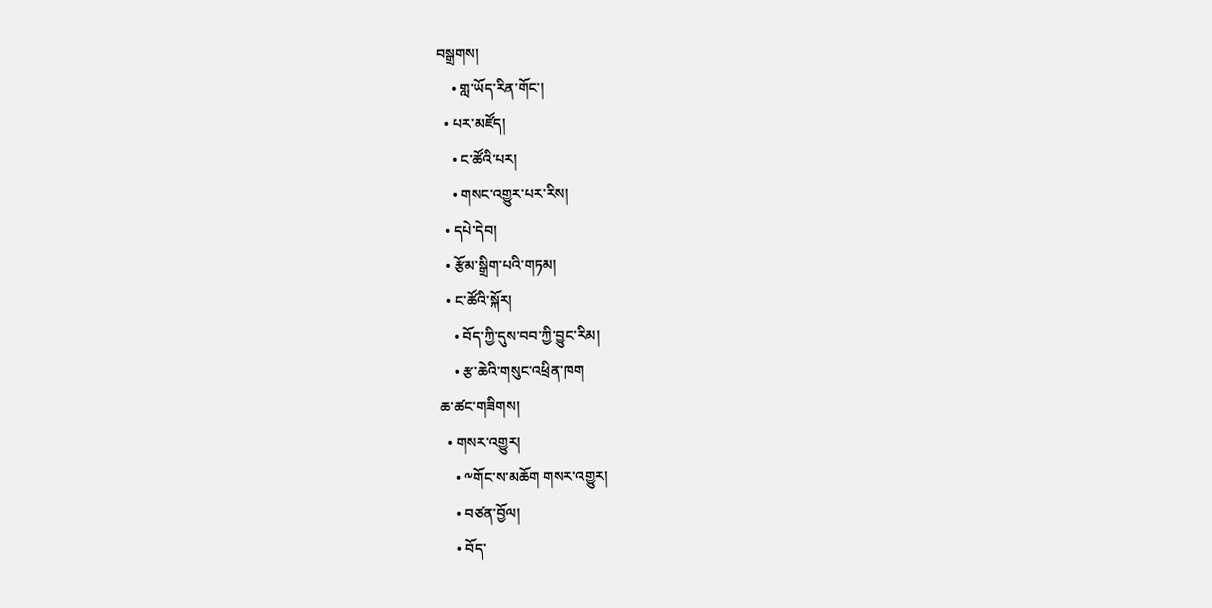བསྒྲགས།
    • གླ་ཡོད་རིན་གོང་།
  • པར་མཛོད།
    • ང་ཚོའི་པར།
    • གསང་འགྱུར་པར་རིས།
  • དཔེ་དེབ།
  • རྩོམ་སྒྲིག་པའི་གཏམ།
  • ང་ཚོའི་སྐོར།
    • བོད་ཀྱི་དུས་བབ་ཀྱི་བྱུང་རིམ།
    • རྩ་ཆེའི་གསུང་འཕྲིན་ཁག
ཆ་ཚང་གཟིགས།
  • གསར་འགྱུར།
    • ༸གོང་ས་མཆོག གསར་འགྱུར།
    • བཙན་བྱོལ།
    • བོད་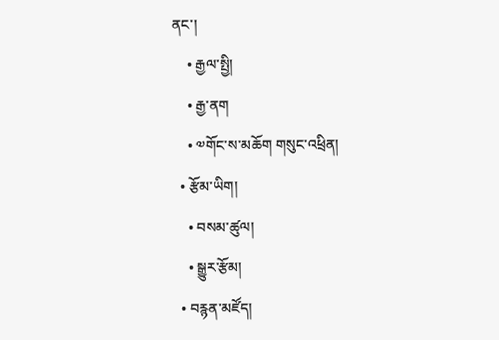ནང་།
    • རྒྱལ་སྤྱི།
    • རྒྱ་ནག
    • ༧གོང་ས་མཆོག གསུང་འཕྲིན།
  • རྩོམ་ཡིག།
    • བསམ་ཚུལ།
    • སྒྱུར་རྩོམ།
  • བརྙན་མཛོད།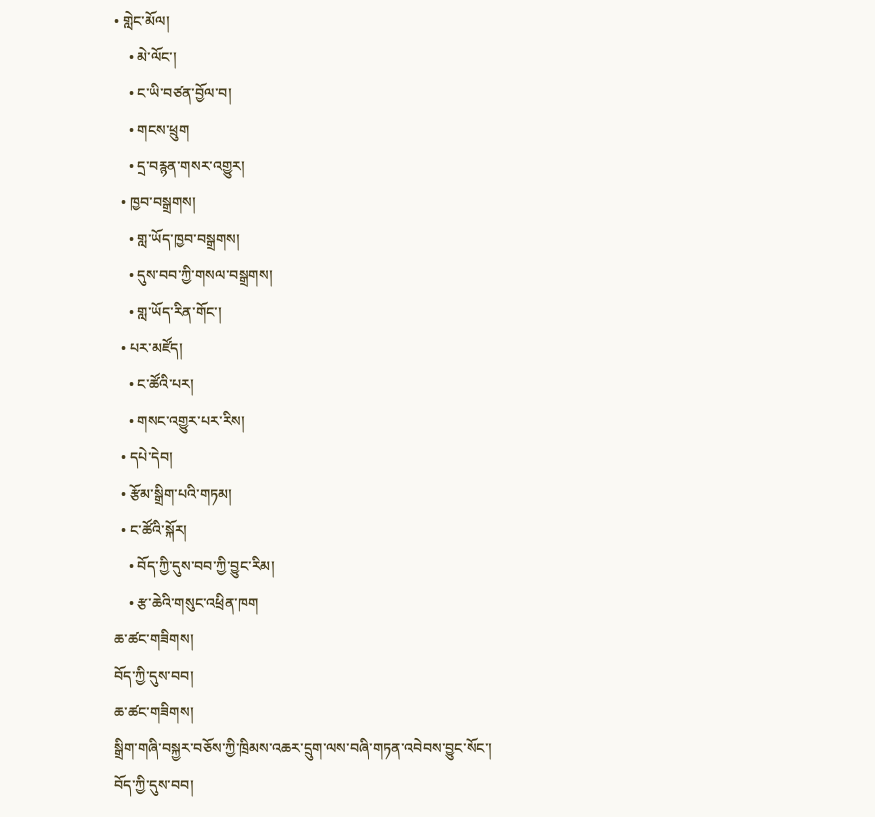• གླེང་མོལ།
    • མེ་ལོང་།
    • ང་ཡི་བཙན་བྱོལ་བ།
    • གངས་ཕྲུག
    • དྲ་བརྙན་གསར་འགྱུར།
  • ཁྱབ་བསྒྲགས།
    • གླ་ཡོད་ཁྱབ་བསྒྲགས།
    • དུས་བབ་ཀྱི་གསལ་བསྒྲགས།
    • གླ་ཡོད་རིན་གོང་།
  • པར་མཛོད།
    • ང་ཚོའི་པར།
    • གསང་འགྱུར་པར་རིས།
  • དཔེ་དེབ།
  • རྩོམ་སྒྲིག་པའི་གཏམ།
  • ང་ཚོའི་སྐོར།
    • བོད་ཀྱི་དུས་བབ་ཀྱི་བྱུང་རིམ།
    • རྩ་ཆེའི་གསུང་འཕྲིན་ཁག
ཆ་ཚང་གཟིགས།
བོད་ཀྱི་དུས་བབ།
ཆ་ཚང་གཟིགས།
སྒྲིག་གཞི་བསྐྱར་བཅོས་ཀྱི་ཁྲིམས་འཆར་དྲུག་ལས་བཞི་གཏན་འབེབས་བྱུང་སོང་།
བོད་ཀྱི་དུས་བབ།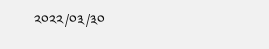༢༠༢༢/༠༣/༣༠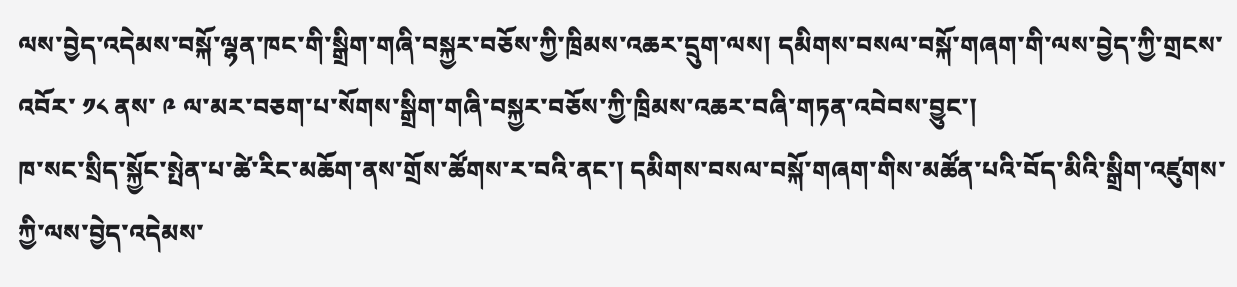ལས་བྱེད་འདེམས་བསྐོ་ལྷན་ཁང་གི་སྒྲིག་གཞི་བསྐྱར་བཅོས་ཀྱི་ཁྲིམས་འཆར་དྲུག་ལས། དམིགས་བསལ་བསྐོ་གཞག་གི་ལས་བྱེད་ཀྱི་གྲངས་འབོར་ ༡༨ ནས་ ༩ ལ་མར་བཅག་པ་སོགས་སྒྲིག་གཞི་བསྐྱར་བཅོས་ཀྱི་ཁྲིམས་འཆར་བཞི་གཏན་འབེབས་བྱུང་།
ཁ་སང་སྲིད་སྐྱོང་སྤེན་པ་ཚེ་རིང་མཆོག་ནས་གྲོས་ཚོགས་ར་བའི་ནང་། དམིགས་བསལ་བསྐོ་གཞག་གིས་མཚོན་པའི་བོད་མིའི་སྒྲིག་འཛུགས་ཀྱི་ལས་བྱེད་འདེམས་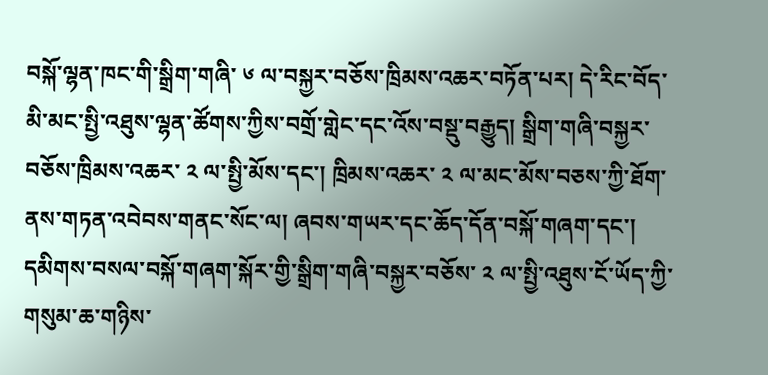བསྐོ་ལྷན་ཁང་གི་སྒྲིག་གཞི་ ༦ ལ་བསྐྱར་བཅོས་ཁྲིམས་འཆར་བཏོན་པར། དེ་རིང་བོད་མི་མང་སྤྱི་འཐུས་ལྷན་ཚོགས་ཀྱིས་བགྲོ་གླེང་དང་འོས་བསྡུ་བརྒྱུད། སྒྲིག་གཞི་བསྐྱར་བཅོས་ཁྲིམས་འཆར་ ༢ ལ་སྤྱི་མོས་དང་། ཁྲིམས་འཆར་ ༢ ལ་མང་མོས་བཅས་ཀྱི་ཐོག་ནས་གཏན་འབེབས་གནང་སོང་ལ། ཞབས་གཡར་དང་ཆོད་དོན་བསྐོ་གཞག་དང་། དམིགས་བསལ་བསྐོ་གཞག་སྐོར་གྱི་སྒྲིག་གཞི་བསྐྱར་བཅོས་ ༢ ལ་སྤྱི་འཐུས་ངོ་ཡོད་ཀྱི་གསུམ་ཆ་གཉིས་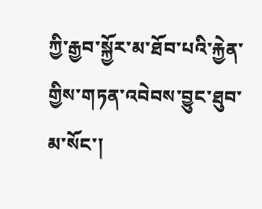ཀྱི་རྒྱབ་སྐྱོར་མ་ཐོབ་པའི་རྐྱེན་གྱིས་གཏན་འབེབས་བྱུང་ཐུབ་མ་སོང་།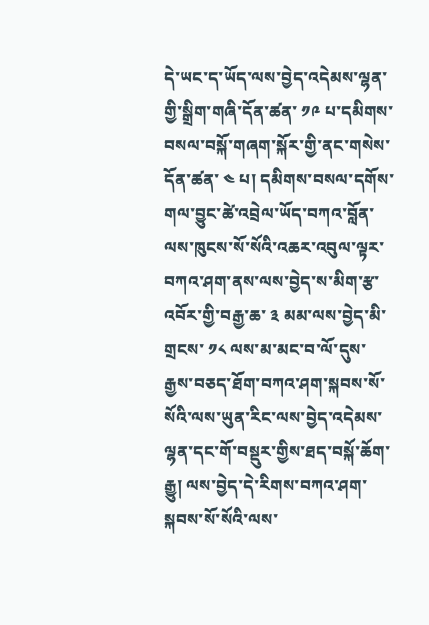དེ་ཡང་ད་ཡོད་ལས་བྱེད་འདེམས་ལྷན་གྱི་སྒྲིག་གཞི་དོན་ཚན་ ༡༩ པ་དམིགས་བསལ་བསྐོ་གཞག་སྐོར་གྱི་ནང་གསེས་དོན་ཚན་ ༤ པ། དམིགས་བསལ་དགོས་གལ་བྱུང་ཚེ་འབྲེལ་ཡོད་བཀའ་བློན་ལས་ཁུངས་སོ་སོའི་འཆར་འབུལ་ལྟར་བཀའ་ཤག་ནས་ལས་བྱེད་ས་མིག་རྩ་འབོར་གྱི་བརྒྱ་ཆ་ ༣ མམ་ལས་བྱེད་མི་གྲངས་ ༡༨ ལས་མ་མང་བ་ལོ་དུས་རྒྱས་བཅད་ཐོག་བཀའ་ཤག་སྐབས་སོ་སོའི་ལས་ཡུན་རིང་ལས་བྱེད་འདེམས་ལྷན་དང་གོ་བསྡུར་གྱིས་ཐད་བསྐོ་ཆོག་རྒྱུ། ལས་བྱེད་དེ་རིགས་བཀའ་ཤག་སྐབས་སོ་སོའི་ལས་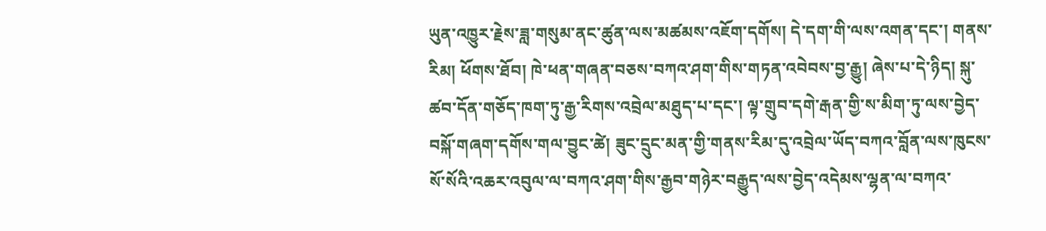ཡུན་འཁྱུར་རྗེས་ཟླ་གསུམ་ནང་ཚུན་ལས་མཚམས་འཇོག་དགོས། དེ་དག་གི་ལས་འགན་དང་། གནས་རིམ། ཕོགས་ཐོབ། ཁེ་ཕན་གཞན་བཅས་བཀའ་ཤག་གིས་གཏན་འབེབས་བྱ་རྒྱུ། ཞེས་པ་དེ་ཉིད། སྐུ་ཚབ་དོན་གཅོད་ཁག་ཏུ་རྒྱ་རིགས་འབྲེལ་མཐུད་པ་དང་། ལྟ་གྲུབ་དགེ་རྒན་གྱི་ས་མིག་ཏུ་ལས་བྱེད་བསྐོ་གཞག་དགོས་གལ་བྱུང་ཚེ། ཟུང་དྲུང་མན་གྱི་གནས་རིམ་དུ་འབྲེལ་ཡོད་བཀའ་བློན་ལས་ཁུངས་སོ་སོའི་འཆར་འབུལ་ལ་བཀའ་ཤག་གིས་རྒྱབ་གཉེར་བརྒྱུད་ལས་བྱེད་འདེམས་ལྷན་ལ་བཀའ་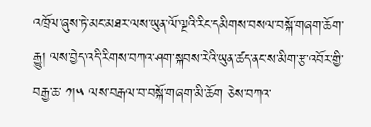འཁྲོལ་ཞུས་ཏེ་མང་མཐར་ལས་ཡུན་ལོ་ལྔའི་རིང་དམིགས་བསལ་བསྐོ་གཞག་ཆོག་རྒྱུ། ལས་བྱེད་འདི་རིགས་བཀའ་ཤག་སྐབས་རེའི་ཡུན་ཚད་ནང་ས་མིག་རྩ་འབོར་གྱི་བརྒྱ་ཆ་ ༡།༥ ལས་བརྒལ་བ་བསྐོ་གཞག་མི་ཆོག ཅེས་བཀའ་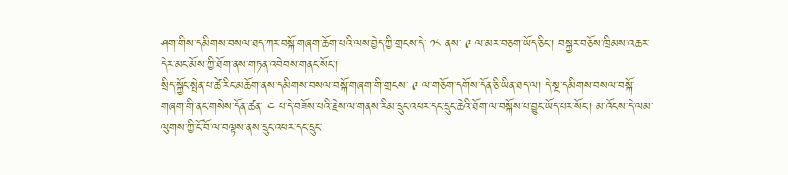ཤག་གིས་དམིགས་བསལ་ཐད་ཀར་བསྐོ་གཞག་ཆོག་པའི་ལས་བྱེད་ཀྱི་གྲངས་དེ་ ༡༨ ནས་ ༩ ལ་མར་བཅག་ཡོད་ཅིང་། བསྐྱར་བཅོས་ཁྲིམས་འཆར་དེར་མང་མོས་ཀྱི་ཐོག་ནས་གཏན་འབེབས་གནང་སོང་།
སྲིད་སྐྱོང་སྤེན་པ་ཚེ་རིང་མཆོག་ནས་དམིགས་བསལ་བསྐོ་གཞག་གི་གྲངས་ ༩ ལ་གཅོག་དགོས་དོན་ཅི་ཡིན་ཐད་ལ། དེ་སྔ་དམིགས་བསལ་བསྐོ་གཞག་གི་ནང་གསེས་དོན་ཚན་ ༤ པ་དེ་བཟོས་པའི་རྗེས་ལ་གནས་རིམ་དྲུང་འཕར་དང་དྲུང་ཆེའི་ཐོག་ལ་བསྐོས་པ་བྱུང་ཡོད་པར་སོང་། མ་འོངས་དེ་ལམ་ལུགས་ཀྱི་ངོ་བོ་ལ་བལྟས་ནས་དྲུང་འཕར་དང་དྲུང་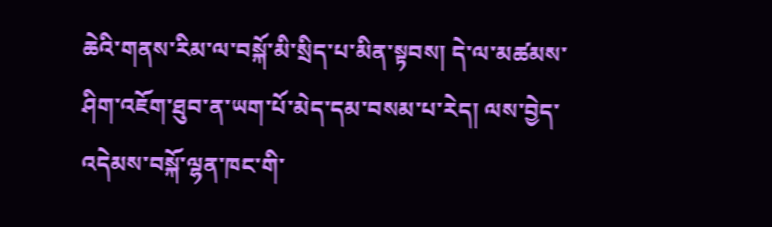ཆེའི་གནས་རིམ་ལ་བསྐོ་མི་སྲིད་པ་མིན་སྟབས། དེ་ལ་མཚམས་ཤིག་འཇོག་ཐུབ་ན་ཡག་པོ་མེད་དམ་བསམ་པ་རེད། ལས་བྱེད་འདེམས་བསྐོ་ལྷན་ཁང་གི་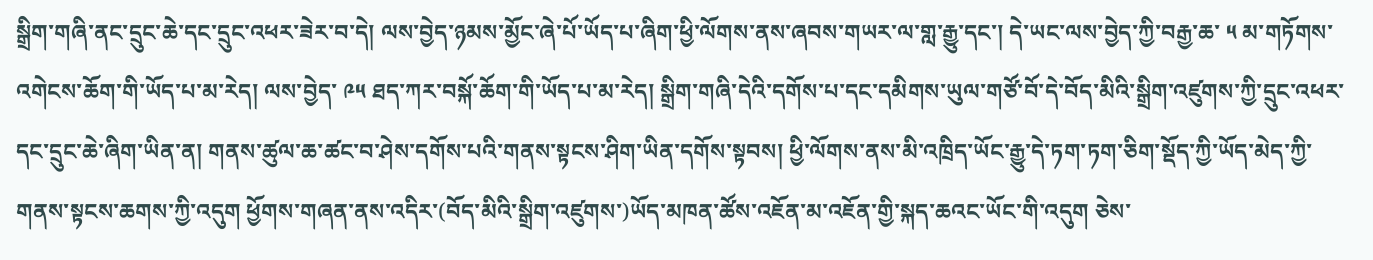སྒྲིག་གཞི་ནང་དྲུང་ཆེ་དང་དྲུང་འཕར་ཟེར་བ་དེ། ལས་བྱེད་ཉམས་མྱོང་ཞེ་པོ་ཡོད་པ་ཞིག་ཕྱི་ལོགས་ནས་ཞབས་གཡར་ལ་གླ་རྒྱུ་དང་། དེ་ཡང་ལས་བྱེད་ཀྱི་བརྒྱ་ཆ་ ༥ མ་གཏོགས་འགེངས་ཆོག་གི་ཡོད་པ་མ་རེད། ལས་བྱེད་ ༩༥ ཐད་ཀར་བསྐོ་ཆོག་གི་ཡོད་པ་མ་རེད། སྒྲིག་གཞི་དེའི་དགོས་པ་དང་དམིགས་ཡུལ་གཙོ་བོ་དེ་བོད་མིའི་སྒྲིག་འཛུགས་ཀྱི་དྲུང་འཕར་དང་དྲུང་ཆེ་ཞིག་ཡིན་ན། གནས་ཚུལ་ཆ་ཚང་བ་ཤེས་དགོས་པའི་གནས་སྟངས་ཤིག་ཡིན་དགོས་སྟབས། ཕྱི་ལོགས་ནས་མི་འཁྲིད་ཡོང་རྒྱུ་དེ་ཏག་ཏག་ཅིག་སྡོད་ཀྱི་ཡོད་མེད་ཀྱི་གནས་སྟངས་ཆགས་ཀྱི་འདུག ཕྱོགས་གཞན་ནས་འདིར་(བོད་མིའི་སྒྲིག་འཛུགས་)ཡོད་མཁན་ཚོས་འཇོན་མ་འཇོན་གྱི་སྐད་ཆའང་ཡོང་གི་འདུག ཅེས་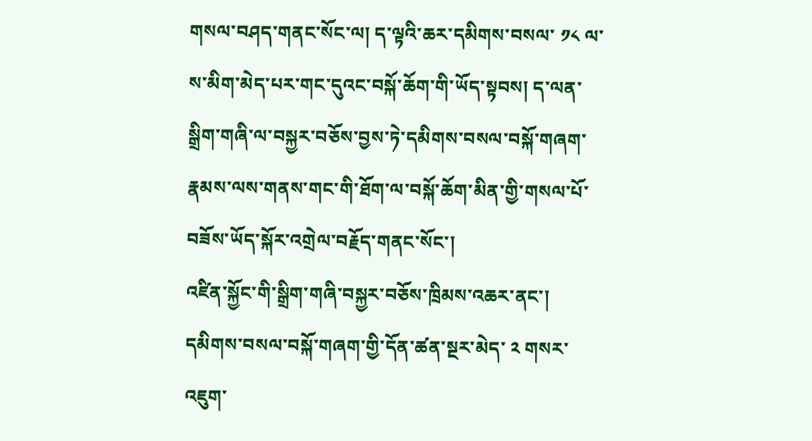གསལ་བཤད་གནང་སོང་ལ། ད་ལྟའི་ཆར་དམིགས་བསལ་ ༡༨ ལ་ས་མིག་མེད་པར་གང་དུའང་བསྐོ་ཆོག་གི་ཡོད་སྟབས། ད་ལན་སྒྲིག་གཞི་ལ་བསྐྱར་བཅོས་བྱས་ཏེ་དམིགས་བསལ་བསྐོ་གཞག་རྣམས་ལས་གནས་གང་གི་ཐོག་ལ་བསྐོ་ཆོག་མིན་གྱི་གསལ་པོ་བཟོས་ཡོད་སྐོར་འགྲེལ་བརྗོད་གནང་སོང་།
འཛིན་སྐྱོང་གི་སྒྲིག་གཞི་བསྐྱར་བཅོས་ཁྲིམས་འཆར་ནང་། དམིགས་བསལ་བསྐོ་གཞག་གྱི་དོན་ཚན་སྔར་མེད་ ༢ གསར་འཇུག་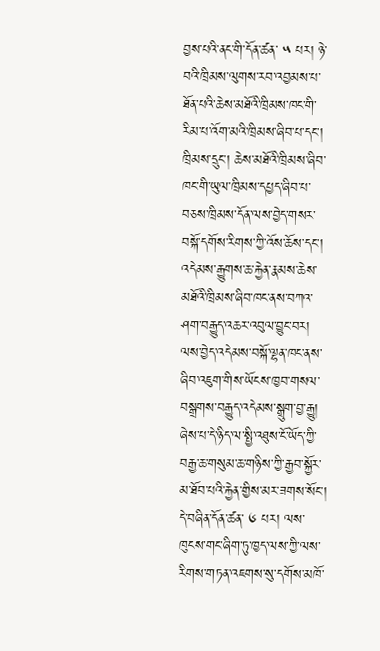བྱས་པའི་ནང་གི་དོན་ཚན་ ༥ པར། ཉེ་བའི་ཁྲིམས་ལུགས་རབ་འབྱམས་པ་ཐོན་པའི་ཆེས་མཐོའི་ཁྲིམས་ཁང་གི་རིམ་པ་འོག་མའི་ཁྲིམས་ཞིབ་པ་དང་། ཁྲིམས་དྲུང་། ཆེས་མཐོའི་ཁྲིམས་ཞིབ་ཁང་གི་ཡུལ་ཁྲིམས་དཔྱད་ཞིབ་པ་བཅས་ཁྲིམས་དོན་ལས་བྱེད་གསར་བསྐོ་དགོས་རིགས་ཀྱི་འོས་ཆོས་དང་། འདེམས་རྒྱུགས་ཆ་རྐྱེན་རྣམས་ཆེས་མཐོའི་ཁྲིམས་ཞིབ་ཁང་ནས་བཀའ་ཤག་བརྒྱུད་འཆར་འབུལ་བྱུང་བར། ལས་བྱེད་འདེམས་བསྐོ་ལྷན་ཁང་ནས་ཞིབ་འཇུག་གིས་ཡོངས་ཁྱབ་གསལ་བསྒྲགས་བརྒྱུད་འདེམས་སྒྲུག་བྱ་རྒྱུ། ཞེས་པ་དེ་ཉིད་ལ་སྤྱི་འཐུས་ངོ་ཡོད་ཀྱི་བརྒྱ་ཆ་གསུམ་ཆ་གཉིས་ཀྱི་རྒྱབ་སྐྱོར་མ་ཐོབ་པའི་རྐྱེན་གྱིས་མར་ཟགས་སོང་། དེ་བཞིན་དོན་ཚན་ ༦ པར། ལས་ཁུངས་གང་ཞིག་ཏུ་ཁྱད་ལས་ཀྱི་ལས་རིགས་གཏན་འཇགས་སུ་དགོས་མཁོ་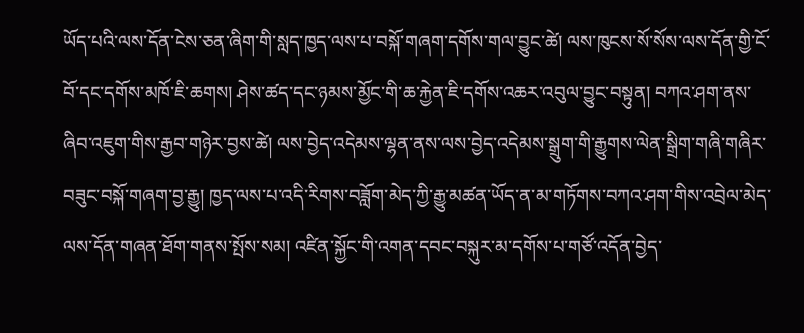ཡོད་པའི་ལས་དོན་ངེས་ཅན་ཞིག་གི་སླད་ཁྱད་ལས་པ་བསྐོ་གཞག་དགོས་གལ་བྱུང་ཚེ། ལས་ཁུངས་སོ་སོས་ལས་དོན་གྱི་ངོ་བོ་དང་དགོས་མཁོ་ཇི་ཆགས། ཤེས་ཚད་དང་ཉམས་མྱོང་གི་ཆ་རྐྱེན་ཇི་དགོས་འཆར་འབུལ་བྱུང་བསྟུན། བཀའ་ཤག་ནས་ཞིབ་འཇུག་གིས་རྒྱབ་གཉེར་བྱས་ཚེ། ལས་བྱེད་འདེམས་ལྷན་ནས་ལས་བྱེད་འདེམས་སྒྲུག་གི་རྒྱུགས་ལེན་སྒྲིག་གཞི་གཞིར་བཟུང་བསྐོ་གཞག་བྱ་རྒྱུ། ཁྱད་ལས་པ་འདི་རིགས་བཟློག་མེད་ཀྱི་རྒྱུ་མཚན་ཡོད་ན་མ་གཏོགས་བཀའ་ཤག་གིས་འབྲེལ་མེད་ལས་དོན་གཞན་ཐོག་གནས་སྤོས་སམ། འཛིན་སྐྱོང་གི་འགན་དབང་བསྐུར་མ་དགོས་པ་གཙོ་འདོན་བྱེད་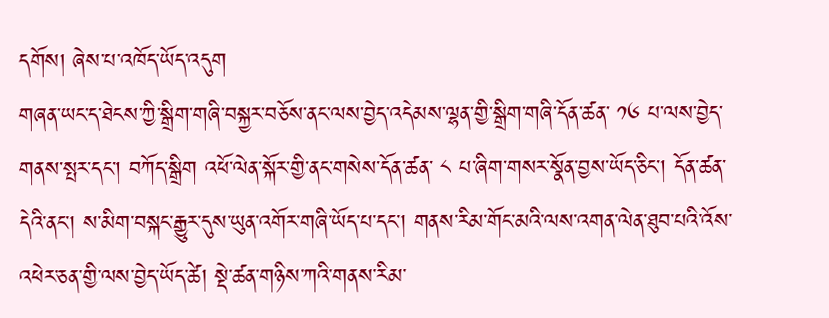དགོས། ཞེས་པ་འཁོད་ཡོད་འདུག
གཞན་ཡང་ད་ཐེངས་ཀྱི་སྒྲིག་གཞི་བསྐྱར་བཅོས་ནང་ལས་བྱེད་འདེམས་ལྷན་གྱི་སྒྲིག་གཞི་དོན་ཚན་ ༡༦ པ་ལས་བྱེད་གནས་སྤར་དང་། བཀོད་སྒྲིག འཕོ་ལེན་སྐོར་གྱི་ནང་གསེས་དོན་ཚན་ ༨ པ་ཞིག་གསར་སྣོན་བྱས་ཡོད་ཅིང་། དོན་ཚན་དེའི་ནང་། ས་མིག་བསྐང་རྒྱུར་དུས་ཡུན་འགོར་གཞི་ཡོད་པ་དང་། གནས་རིམ་གོང་མའི་ལས་འགན་ལེན་ཐུབ་པའི་འོས་འཕེར་ཅན་གྱི་ལས་བྱེད་ཡོད་ཚེ། སྡེ་ཚན་གཉིས་ཀའི་གནས་རིམ་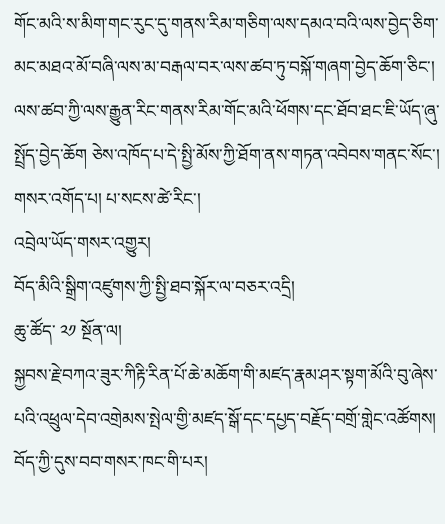གོང་མའི་ས་མིག་གང་རུང་དུ་གནས་རིམ་གཅིག་ལས་དམའ་བའི་ལས་བྱེད་ཅིག་མང་མཐའ་མོ་བཞི་ལས་མ་བརྒལ་བར་ལས་ཚབ་ཏུ་བསྐོ་གཞག་བྱེད་ཆོག་ཅིང་། ལས་ཚབ་ཀྱི་ལས་རྒྱུན་རིང་གནས་རིམ་གོང་མའི་ཕོགས་དང་ཐོབ་ཐང་ཇི་ཡོད་ཞུ་སྤྲོད་བྱེད་ཆོག ཅེས་འཁོད་པ་དེ་སྤྱི་མོས་ཀྱི་ཐོག་ནས་གཏན་འབེབས་གནང་སོང་།
གསར་འགོད་པ། པ་སངས་ཚེ་རིང་།
འབྲེལ་ཡོད་གསར་འགྱུར།
བོད་མིའི་སྒྲིག་འཛུགས་ཀྱི་སྤྱི་ཐབ་སྐོར་ལ་བཅར་འདྲི།
ཆུ་ཚོད་ ༢༡ སྔོན་ལ།
སྐྱབས་རྗེ་བཀའ་ཟུར་ཀིརྟི་རིན་པོ་ཆེ་མཆོག་གི་མཛད་རྣམ་ཤར་སྟག་མོའི་བུ་ཞེས་པའི་འཕྲུལ་དེབ་འགྲེམས་སྤེལ་གྱི་མཛད་སྒོ་དང་དཔྱད་བརྗོད་བགྲོ་གླེང་འཚོགས། བོད་ཀྱི་དུས་བབ་གསར་ཁང་གི་པར།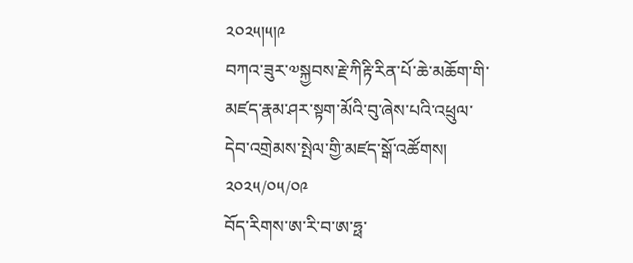༢༠༢༥།༥།༩
བཀའ་ཟུར་༧སྐྱབས་རྗེ་ཀིརྟི་རིན་པོ་ཆེ་མཆོག་གི་མཛད་རྣམ་ཤར་སྟག་མོའི་བུ་ཞེས་པའི་འཕྲུལ་དེབ་འགྲེམས་སྤེལ་གྱི་མཛད་སྒོ་འཚོགས།
༢༠༢༥/༠༥/༠༩
བོད་རིགས་ཨ་རི་བ་ཨ་ཧྥ་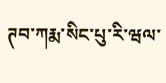ཊབ་ཀརྨ་སིང་པུ་རི་ཝལ་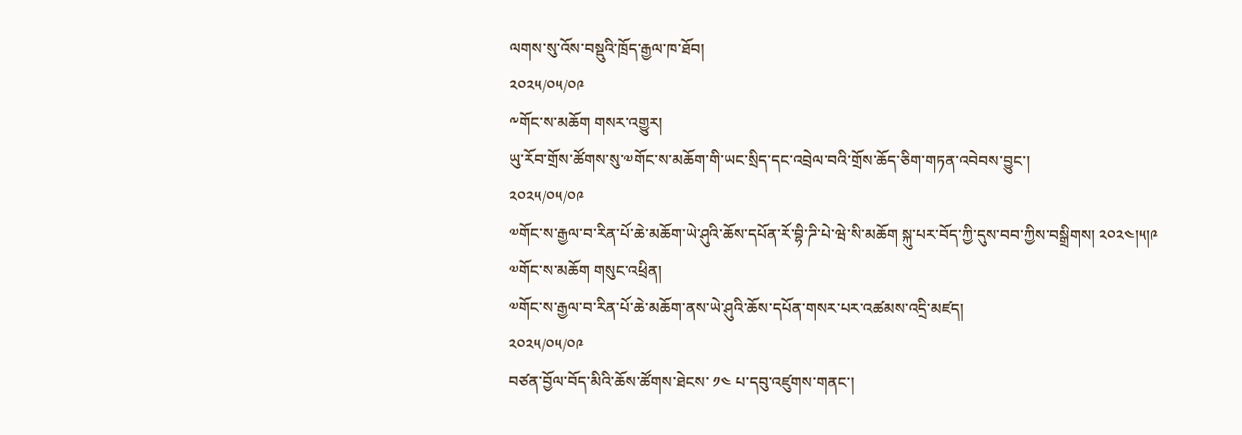ལགས་སུ་འོས་བསྡུའི་ཁྲོད་རྒྱལ་ཁ་ཐོབ།
༢༠༢༥/༠༥/༠༩
༸གོང་ས་མཆོག གསར་འགྱུར།
ཡུ་རོབ་གྲོས་ཚོགས་སུ་༧གོང་ས་མཆོག་གི་ཡང་སྲིད་དང་འབྲེལ་བའི་གྲོས་ཆོད་ཅིག་གཏན་འབེབས་བྱུང་།
༢༠༢༥/༠༥/༠༩
༧གོང་ས་རྒྱལ་བ་རིན་པོ་ཆེ་མཆོག་ཡེ་ཤུའི་ཆོས་དཔོན་རོ་བྷི་ཌི་པེ་ཝེ་སི་མཆོག སྐུ་པར་བོད་ཀྱི་དུས་བབ་ཀྱིས་བསྒྲིགས། ༢༠༢༤།༥།༩
༧གོང་ས་མཆོག གསུང་འཕྲིན།
༧གོང་ས་རྒྱལ་བ་རིན་པོ་ཆེ་མཆོག་ནས་ཡེ་ཤུའི་ཆོས་དཔོན་གསར་པར་འཚམས་འདྲི་མཛད།
༢༠༢༥/༠༥/༠༩
བཙན་བྱོལ་བོད་མིའི་ཆོས་ཚོགས་ཐེངས་ ༡༤ པ་དབུ་འཛུགས་གནང་།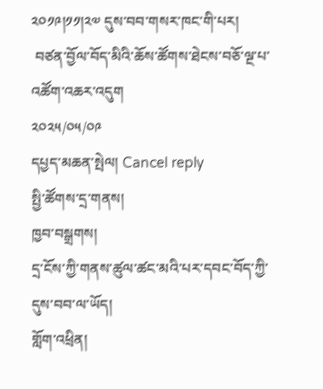༢༠༡༩།༡༡།༢༧ དུས་བབ་གསར་ཁང་གི་པར།
 བཙན་བྱོལ་བོད་མིའི་ཆོས་ཚོགས་ཐེངས་བཅོ་ལྔ་པ་འཚོག་འཆར་འདུག
༢༠༢༥/༠༥/༠༩
དཔྱད་མཆན་སྤེལ། Cancel reply
སྤྱི་ཚོགས་དྲ་གནས།
ཁྱབ་བསྒྲགས།
དྲ་ངོས་ཀྱི་གནས་ཚུལ་ཚང་མའི་པར་དབང་བོད་ཀྱི་དུས་བབ་ལ་ཡོད།
གློག་འཕྲིན།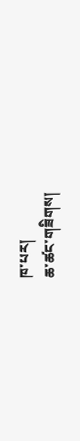ཁ་པར།
ཆ་ཚང་གཟིགས།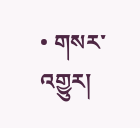• གསར་འགྱུར།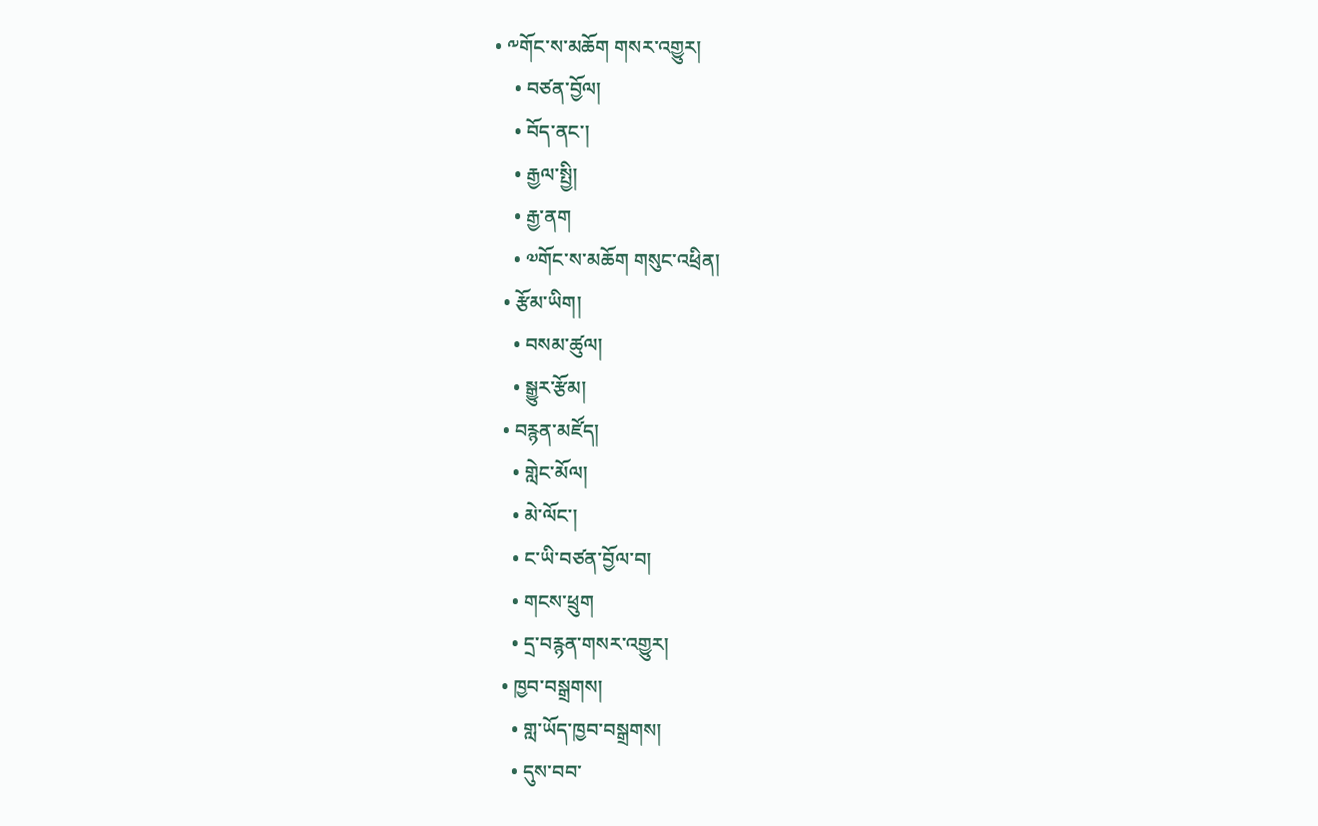• ༸གོང་ས་མཆོག གསར་འགྱུར།
    • བཙན་བྱོལ།
    • བོད་ནང་།
    • རྒྱལ་སྤྱི།
    • རྒྱ་ནག
    • ༧གོང་ས་མཆོག གསུང་འཕྲིན།
  • རྩོམ་ཡིག།
    • བསམ་ཚུལ།
    • སྒྱུར་རྩོམ།
  • བརྙན་མཛོད།
    • གླེང་མོལ།
    • མེ་ལོང་།
    • ང་ཡི་བཙན་བྱོལ་བ།
    • གངས་ཕྲུག
    • དྲ་བརྙན་གསར་འགྱུར།
  • ཁྱབ་བསྒྲགས།
    • གླ་ཡོད་ཁྱབ་བསྒྲགས།
    • དུས་བབ་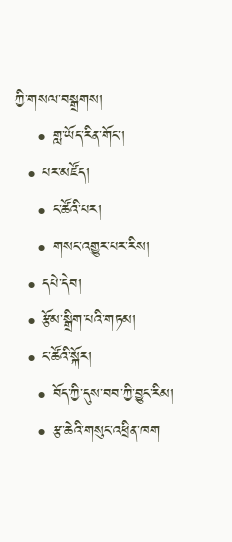ཀྱི་གསལ་བསྒྲགས།
    • གླ་ཡོད་རིན་གོང་།
  • པར་མཛོད།
    • ང་ཚོའི་པར།
    • གསང་འགྱུར་པར་རིས།
  • དཔེ་དེབ།
  • རྩོམ་སྒྲིག་པའི་གཏམ།
  • ང་ཚོའི་སྐོར།
    • བོད་ཀྱི་དུས་བབ་ཀྱི་བྱུང་རིམ།
    • རྩ་ཆེའི་གསུང་འཕྲིན་ཁག